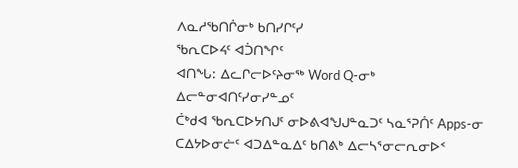ᐱᓇᓱᖃᑎᒌᓂᒃ ᑲᑎᓯᒋᑦᓯ
ᖃᕆᑕᐅᔦᑦ ᐊᑑᑎᖏᑦ
ᐊᑎᖓ: ᐃᓚᒋᓕᐅᑦᔨᓂᖅ Word Q-ᓂᒃ ᐃᓕᓐᓂᐊᑎᑦᓯᓂᓯᓐᓄᑦ
ᑖᒃᑯᐊ ᖃᕆᑕᐅᔭᑎᒍᑦ ᓂᐅᕕᐊᖑᒍᓐᓇᑐᑦ ᓴᓇᕐᕈᑏᑦ Apps-ᓂ ᑕᐃᔭᐅᓂᓖᑦ ᐊᑐᐃᓐᓇᐃᑦ ᑲᑎᕕᒃ ᐃᓕᓴᕐᓂᓕᕆᓂᐅᑉ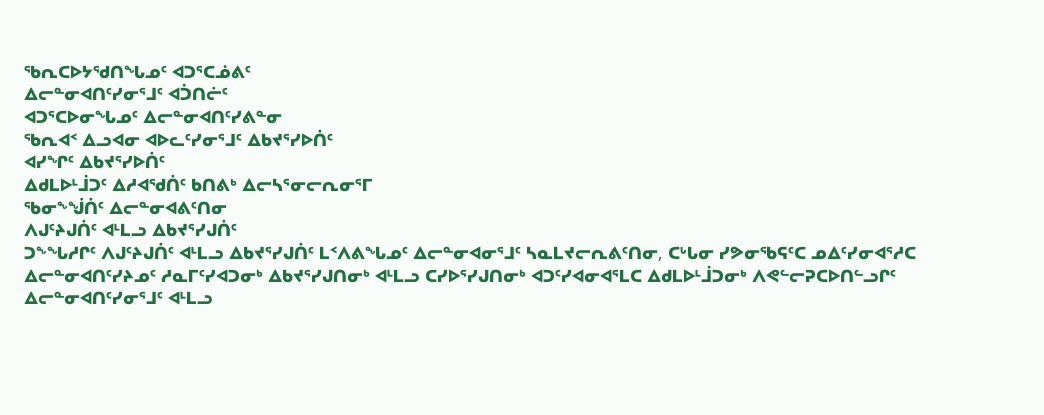ᖃᕆᑕᐅᔭᖁᑎᖓᓄᑦ ᐊᑐᕐᑕᓅᕕᑦ
ᐃᓕᓐᓂᐊᑎᑦᓯᓂᕐᒧᑦ ᐊᑑᑎᓖᑦ
ᐊᑐᕐᑕᐅᓂᖓᓄᑦ ᐃᓕᓐᓂᐊᑎᑦᓯᕕᓐᓂ
ᖃᕆᐊᑉ ᐃᓗᐊᓂ ᐊᐅᓚᑦᓯᓂᕐᒧᑦ ᐃᑲᔪᕐᓯᐅᑏᑦ
ᐊᓯᖏᑦ ᐃᑲᔪᕐᓯᐅᑏᑦ
ᐃᑯᒪᐅᒻᒨᑐᑦ ᐃᓱᐊᖁᑏᑦ ᑲᑎᕕᒃ ᐃᓕᓴᕐᓂᓕᕆᓂᕐᒥ
ᖃᓂᖕᖒᑏᑦ ᐃᓕᓐᓂᐊᕕᑦᑎᓂ
ᐱᒍᑦᔨᒍᑏᑦ ᐊᒻᒪᓗ ᐃᑲᔪᕐᓯᒍᑏᑦ
ᑐᖕᖓᓱᒋᑦ ᐱᒍᑦᔨᒍᑏᑦ ᐊᒻᒪᓗ ᐃᑲᔪᕐᓯᒍᑏᑦ ᒪᑉᐱᕕᖓᓄᑦ ᐃᓕᓐᓂᐊᓂᕐᒧᑦ ᓴᓇᒪᔪᓕᕆᕕᑦᑎᓂ, ᑕᒡᒐᓂ ᓯᕗᓂᖃᕋᑦᑕ ᓄᐃᑦᓯᓂᐊᕐᓱᑕ ᐃᓕᓐᓂᐊᑎᑦᓯᔨᓄᑦ ᓱᓇᒥᑦᓯᐊᑐᓂᒃ ᐃᑲᔪᕐᓯᒍᑎᓂᒃ ᐊᒻᒪᓗ ᑕᓯᐅᕐᓯᒍᑎᓂᒃ ᐊᑐᑦᓯᐊᓂᐊᕐᒪᑕ ᐃᑯᒪᐅᒻᒨᑐᓂᒃ ᐱᕙᓪᓕᕈᑕᐅᑎᓪᓗᒋᑦ ᐃᓕᓐᓂᐊᑎᑦᓯᓂᕐᒧᑦ ᐊᒻᒪᓗ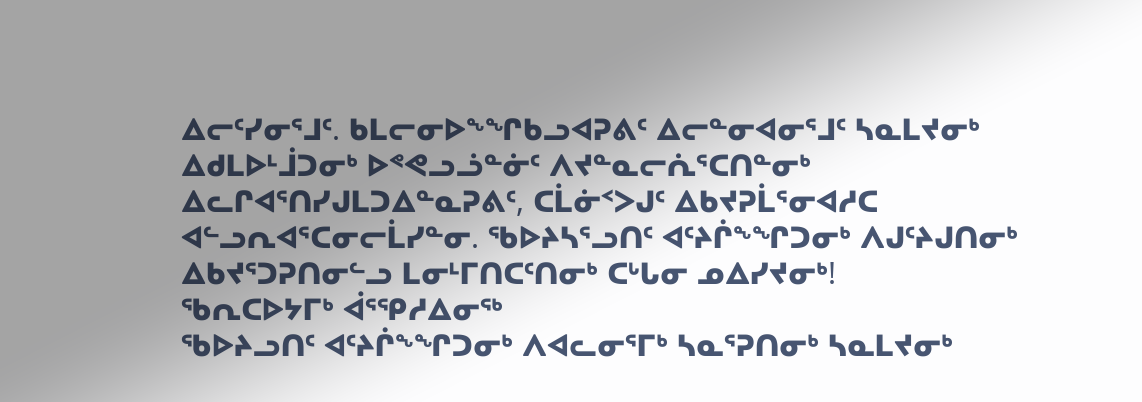ᐃᓕᑦᓯᓂᕐᒧᑦ. ᑲᒪᓕᓂᐅᖕᖏᑲᓗᐊᕈᕕᑦ ᐃᓕᓐᓂᐊᓂᕐᒧᑦ ᓴᓇᒪᔪᓂᒃ ᐃᑯᒪᐅᒻᒨᑐᓂᒃ ᐅᕝᕙᓗᓘᓐᓃᑦ ᐱᔪᓐᓇᓕᕇᕐᑕᑎᓐᓂᒃ ᐃᓚᒋᐊᕐᑎᓯᒍᒪᑐᐃᓐᓇᕈᕕᑦ, ᑕᒫᓃᑉᐳᒍᑦ ᐃᑲᔪᕈᒫᕐᓂᐊᓱᑕ ᐊᓪᓗᕆᐊᕐᑕᓂᓕᒫᓯᓐᓂ. ᖃᐅᔨᓴᕐᓗᑎᑦ ᐊᑦᔨᒌᖕᖏᑐᓂᒃ ᐱᒍᑦᔨᒍᑎᓂᒃ ᐃᑲᔪᕐᑐᕈᑎᓂᓪᓗ ᒪᓂᒻᒥᑎᑕᑦᑎᓂᒃ ᑕᒡᒐᓂ ᓄᐃᓯᔪᓂᒃ!
ᖃᕆᑕᐅᔭᒥᒃ ᐋᕐᕿᓱᐃᓂᖅ
ᖃᐅᔨᓗᑎᑦ ᐊᑦᔨᒌᖕᖏᑐᓂᒃ ᐱᐊᓚᓂᕐᒥᒃ ᓴᓇᕐᕈᑎᓂᒃ ᓴᓇᒪᔪᓂᒃ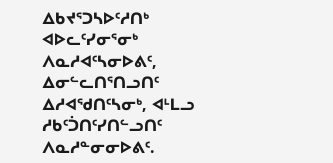ᐃᑲᔪᕐᑐᓴᐅᑦᓱᑎᒃ ᐊᐅᓚᑦᓯᓂᕐᓂᒃ ᐱᓇᓱᐊᑦᓴᓂᐅᕕᑦ, ᐃᓂᓪᓚᑎᕐᑎᓗᑎᑦ ᐃᓱᐊᖁᑎᑦᓴᓂᒃ, ᐊᒻᒪᓗ ᓱᑲᑦᑑᑎᑦᓯᑎᓪᓗᑎᑦ ᐱᓇᓱᓐᓂᓂᐅᕕᑦ.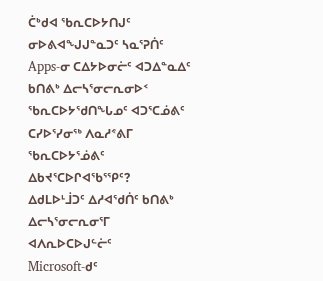ᑖᒃᑯᐊ ᖃᕆᑕᐅᔭᑎᒍᑦ ᓂᐅᕕᐊᖑᒍᓐᓇᑐᑦ ᓴᓇᕐᕈᑏᑦ Apps-ᓂ ᑕᐃᔭᐅᓂᓖᑦ ᐊᑐᐃᓐᓇᐃᑦ ᑲᑎᕕᒃ ᐃᓕᓴᕐᓂᓕᕆᓂᐅᑉ ᖃᕆᑕᐅᔭᖁᑎᖓᓄᑦ ᐊᑐᕐᑕᓅᕕᑦ
ᑕᓯᐅᕐᓯᓂᖅ ᐱᓇᓱᕝᕕᒥ ᖃᕆᑕᐅᔭᕐᓅᕕᑦ
ᐃᑲᔪᕐᑕᐅᒋᐊᖃᕐᕿᑦ?
ᐃᑯᒪᐅᒻᒨᑐᑦ ᐃᓱᐊᖁᑏᑦ ᑲᑎᕕᒃ ᐃᓕᓴᕐᓂᓕᕆᓂᕐᒥ
ᐊᐱᕆᐅᑕᐅᒍᓪᓖᑦ
Microsoft-ᑯᑦ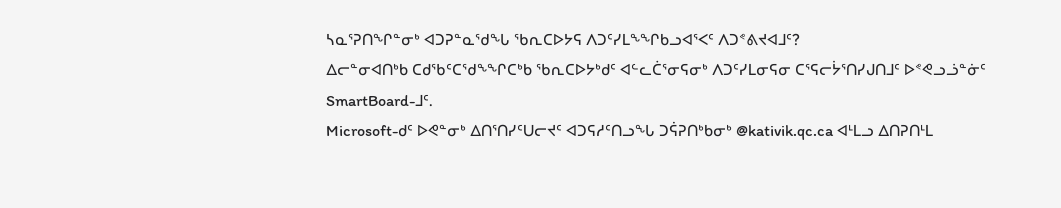ᓴᓇᕐᕈᑎᖏᓐᓂᒃ ᐊᑐᕈᓐᓇᖁᖓ ᖃᕆᑕᐅᔭᕋ ᐱᑐᑦᓯᒪᖕᖏᑲᓗᐊᕐᐸᑦ ᐱᑐᕝᕕᔪᐊᒧᑦ?
ᐃᓕᓐᓂᐊᑎᒃᑲ ᑕᑯᖃᑦᑕᖁᖕᖏᑕᒃᑲ ᖃᕆᑕᐅᔭᒃᑯᑦ ᐊᓪᓚᑖᕐᓂᕋᓂᒃ ᐱᑐᑦᓯᒪᓂᕋᓂ ᑕᕐᕋᓕᔮᕐᑎᓯᒍᑎᒧᑦ ᐅᕝᕙᓗᓘᓐᓃᑦ SmartBoard-ᒧᑦ.
Microsoft-ᑯᑦ ᐅᕙᓐᓂᒃ ᐃᑎᕐᑎᓯᑦᑌᓕᔪᑦ ᐊᑐᕋᓱᑦᑎᓗᖓ ᑐᕌᕈᑎᒃᑲᓂᒃ @kativik.qc.ca ᐊᒻᒪᓗ ᐃᑎᕈᑎᒻᒪ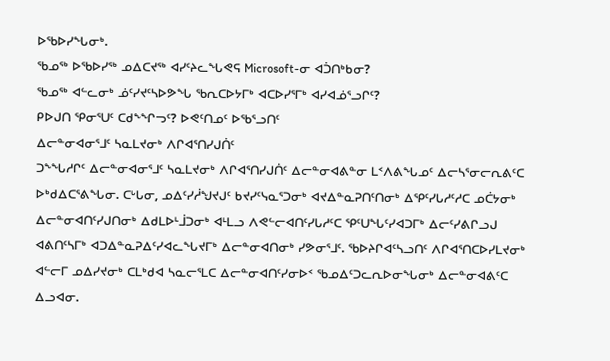ᐅᖃᐅᓯᖓᓂᒃ.
ᖃᓄᖅ ᐅᖃᐅᓯᖅ ᓄᐃᑕᔪᖅ ᐊᓯᑦᔨᓚᖓᕙᕋ Microsoft-ᓂ ᐊᑑᑎᒃᑲᓂ?
ᖃᓄᖅ ᐊᓪᓚᓂᒃ ᓅᑦᓯᔪᑦᓴᐅᕗᖓ ᖃᕆᑕᐅᔭᒥᒃ ᐊᑕᐅᓯᕐᒥᒃ ᐊᓯᐊᓅᕐᓗᒋᑦ?
ᑭᐅᒍᑎ ᕿᓂᕐᑌᑦ ᑕᑯᖕᖏᓓᑦ? ᐅᕙᑦᑎᓄᑦ ᐅᖃᕐᓗᑎᑦ
ᐃᓕᓐᓂᐊᓂᕐᒧᑦ ᓴᓇᒪᔪᓂᒃ ᐱᒋᐊᕐᑎᓯᒍᑏᑦ
ᑐᖕᖓᓱᒋᑦ ᐃᓕᓐᓂᐊᓂᕐᒧᑦ ᓴᓇᒪᔪᓂᒃ ᐱᒋᐊᕐᑎᓯᒍᑏᑦ ᐃᓕᓐᓂᐊᕕᓐᓂ ᒪᑉᐱᕕᖓᓄᑦ ᐃᓕᓴᕐᓂᓕᕆᕕᑦᑕ ᐅᒃᑯᐃᑕᕐᕕᖓᓂ. ᑕᒡᒐᓂ, ᓄᐃᑦᓯᓲᖑᔪᒍᑦ ᑲᔪᓯᑦᓭᓇᕐᑐᓂᒃ ᐊᔪᐃᓐᓇᕈᑎᑦᑎᓂᒃ ᐃᕿᑦᓯᒐᓱᑦᓱᑕ ᓄᑖᔭᓂᒃ ᐃᓕᓐᓂᐊᑎᑦᓯᒍᑎᓂᒃ ᐃᑯᒪᐅᒻᒨᑐᓂᒃ ᐊᒻᒪᓗ ᐱᕙᓪᓕᐊᑎᑦᓯᒐᓱᑦᑕ ᕿᑦᑌᖓᑦᓯᐊᑐᒥᒃ ᐃᓕᑦᓯᕕᒋᓗᒍ ᐊᕕᑎᑦᓴᒥᒃ ᐊᑐᐃᓐᓇᕈᐃᑦᓯᐊᓚᖓᔪᒥᒃ ᐃᓕᓐᓂᐊᑎᓂᒃ ᓯᕗᓂᕐᒧᑦ. ᖃᐅᔨᒋᐊᑦᓴᓗᑎᑦ ᐱᒋᐊᕐᑎᑕᐅᓯᒪᔪᓂᒃ ᐊᓪᓕᒥ ᓄᐃᓯᔪᓂᒃ ᑕᒪᒃᑯᐊ ᓴᓇᓕᕐᒪᑕ ᐃᓕᓐᓂᐊᑎᑦᓯᓂᐅᑉ ᖃᓄᐃᑦᑐᓚᕆᐅᓂᖓᓂᒃ ᐃᓕᓐᓂᐊᕕᑦᑕ ᐃᓗᐊᓂ.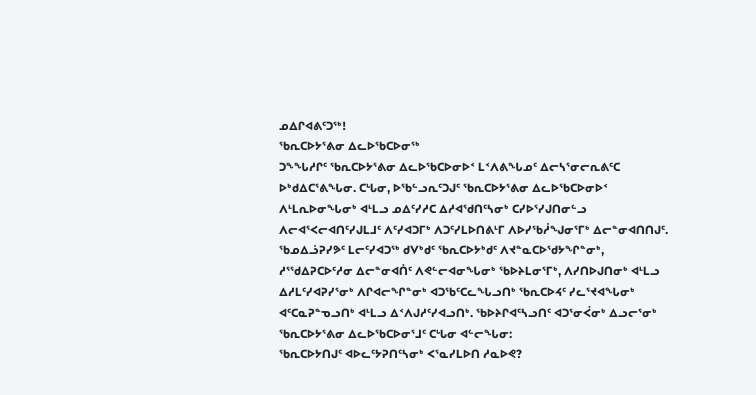ᓄᐃᒋᐊᕕᑦᑐᖅ!
ᖃᕆᑕᐅᔭᕐᕕᓂ ᐃᓚᐅᖃᑕᐅᓂᖅ
ᑐᖕᖓᓱᒋᑦ ᖃᕆᑕᐅᔭᕐᕕᓂ ᐃᓚᐅᖃᑕᐅᓂᐅᑉ ᒪᑉᐱᕕᖓᓄᑦ ᐃᓕᓴᕐᓂᓕᕆᕕᑦᑕ ᐅᒃᑯᐃᑕᕐᕕᖓᓂ. ᑕᒡᒐᓂ, ᐅᖃᓪᓗᕆᑦᑐᒍᑦ ᖃᕆᑕᐅᔭᕐᕕᓂ ᐃᓚᐅᖃᑕᐅᓂᐅᑉ ᐱᒻᒪᕆᐅᓂᖓᓂᒃ ᐊᒻᒪᓗ ᓄᐃᑦᓯᓱᑕ ᐃᓱᐊᖁᑎᑦᓴᓂᒃ ᑕᓯᐅᕐᓯᒍᑎᓂᓪᓗ ᐱᓕᐊᕐᐸᓕᐊᑎᑦᓯᒍᒪᒧᑦ ᐱᑦᓯᐊᑐᒥᒃ ᐱᑐᑦᓯᒪᐅᑎᕕᒻᒥ ᐱᐅᓯᖃᓲᖑᓂᕐᒥᒃ ᐃᓕᓐᓂᐊᑎᑎᒍᑦ. ᖃᓄᐃᓘᕈᓯᕗᑦ ᒪᓕᑦᓯᐊᑐᖅ ᑯᐯᒃᑯᑦ ᖃᕆᑕᐅᔭᒃᑯᑦ ᐱᔪᓐᓇᑕᐅᖁᔭᖏᓐᓂᒃ, ᓱᕐᖁᐃᕈᑕᐅᑦᓱᓂ ᐃᓕᓐᓂᐊᑏᑦ ᐱᕙᓪᓕᐊᓂᖓᓂᒃ ᖃᐅᔨᒪᓂᕐᒥᒃ, ᐱᓯᑎᐅᒍᑎᓂᒃ ᐊᒻᒪᓗ ᐃᓱᒪᑦᓯᐊᕈᓯᕐᓂᒃ ᐱᒋᐊᓕᖏᓐᓂᒃ ᐊᑐᖃᑦᑕᓚᖓᓗᑎᒃ ᖃᕆᑕᐅᔦᑦ ᓯᓚᕐᔪᐊᖓᓂᒃ ᐊᑦᑕᓇᕈᓐᓀᓗᑎᒃ ᐊᒻᒪᓗ ᐃᑉᐱᒍᓱᑦᓯᐊᓗᑎᒃ. ᖃᐅᔨᒋᐊᑦᓴᓗᑎᑦ ᐊᑐᕐᓂᐹᓂᒃ ᐃᓗᓕᕐᓂᒃ ᖃᕆᑕᐅᔭᕐᕕᓂ ᐃᓚᐅᖃᑕᐅᓂᕐᒧᑦ ᑕᒡᒐᓂ ᐊᓪᓕᖓᓂ:
ᖃᕆᑕᐅᔭᑎᒍᑦ ᐊᐅᓚᑦᔭᕈᑎᑦᓴᓂᒃ ᐸᕐᓇᓯᒪᐅᑎ ᓱᓇᐅᕙ?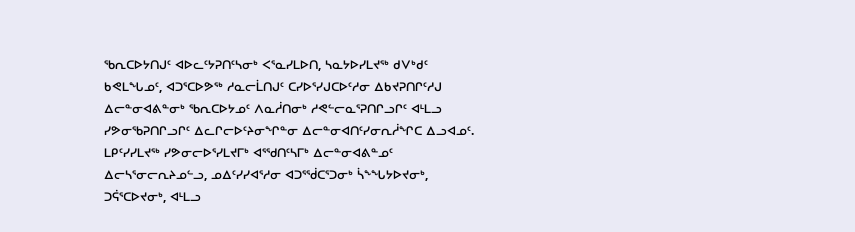ᖃᕆᑕᐅᔭᑎᒍᑦ ᐊᐅᓚᑦᔭᕈᑎᑦᓴᓂᒃ ᐸᕐᓇᓯᒪᐅᑎ, ᓴᓇᔭᐅᓯᒪᔪᖅ ᑯᐯᒃᑯᑦ ᑲᕙᒪᖓᓄᑦ, ᐊᑐᕐᑕᐅᕗᖅ ᓱᓇᓕᒫᑎᒍᑦ ᑕᓯᐅᕐᓯᒍᑕᐅᑦᓱᓂ ᐃᑲᔪᕈᑎᒋᑦᓱᒍ ᐃᓕᓐᓂᐊᕕᓐᓂᒃ ᖃᕆᑕᐅᔭᓄᑦ ᐱᓇᓲᑎᓂᒃ ᓱᕙᓪᓕᓇᕐᕈᑎᒋᓗᒋᑦ ᐊᒻᒪᓗ ᓯᕗᓂᖃᕈᑎᒋᓗᒋᑦ ᐃᓚᒋᓕᐅᑦᔨᓂᖏᓐᓂ ᐃᓕᓐᓂᐊᑎᑦᓯᓂᕆᓲᖏᑕ ᐃᓗᐊᓄᑦ. ᒪᑭᑦᓯᓯᒪᔪᖅ ᓯᕗᓂᓕᐅᕐᓯᒪᔪᒥᒃ ᐊᕐᖁᑎᑦᓴᒥᒃ ᐃᓕᓐᓂᐊᕕᓐᓄᑦ ᐃᓕᓴᕐᓂᓕᕆᔨᓄᓪᓗ, ᓄᐃᑦᓯᓯᐊᕐᓱᓂ ᐊᑐᕐᖂᑕᕐᑐᓂᒃ ᓵᖕᖓᔭᐅᔪᓂᒃ, ᑐᕌᕐᑕᐅᔪᓂᒃ, ᐊᒻᒪᓗ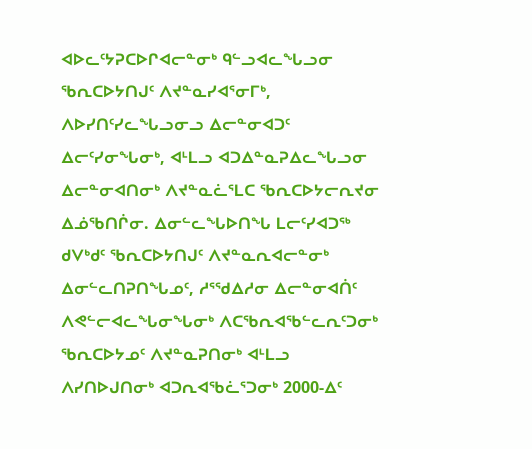ᐊᐅᓚᑦᔭᕈᑕᐅᒋᐊᓕᓐᓂᒃ ᑫᓪᓗᐊᓚᖓᓗᓂ ᖃᕆᑕᐅᔭᑎᒍᑦ ᐱᔪᓐᓇᓯᐊᕐᓂᒥᒃ, ᐱᐅᓯᑎᑦᓯᓚᖓᓗᓂᓗ ᐃᓕᓐᓂᐊᑐᑦ ᐃᓕᑦᓯᓂᖓᓂᒃ, ᐊᒻᒪᓗ ᐊᑐᐃᓐᓇᕈᐃᓚᖓᓗᓂ ᐃᓕᓐᓂᐊᑎᓂᒃ ᐱᔪᓐᓇᓛᕐᒪᑕ ᖃᕆᑕᐅᔭᓕᕆᔪᓂ ᐃᓅᖃᑎᒌᓂ. ᐃᓂᓪᓚᖓᐅᑎᖓ ᒪᓕᑦᓯᐊᑐᖅ ᑯᐯᒃᑯᑦ ᖃᕆᑕᐅᔭᑎᒍᑦ ᐱᔪᓐᓇᕆᐊᓕᓐᓂᒃ ᐃᓂᓪᓚᑎᕈᑎᖓᓄᑦ, ᓱᕐᖁᐃᓱᓂ ᐃᓕᓐᓂᐊᑏᑦ ᐱᕙᓪᓕᐊᓚᖓᓂᖓᓂᒃ ᐱᑕᖃᕆᐊᖃᓪᓚᕆᑦᑐᓂᒃ ᖃᕆᑕᐅᔭᓄᑦ ᐱᔪᓐᓇᕈᑎᓂᒃ ᐊᒻᒪᓗ ᐱᓯᑎᐅᒍᑎᓂᒃ ᐊᑐᕆᐊᖃᓛᕐᑐᓂᒃ 2000-ᐃᑦ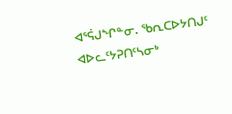ᐊᕐᕌᒍᖏᓐᓂ. ᖃᕆᑕᐅᔭᑎᒍᑦ ᐊᐅᓚᑦᔭᕈᑎᑦᓴᓂᒃ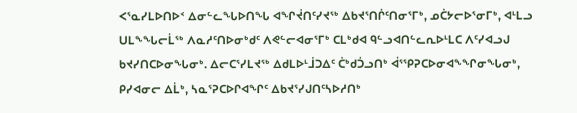ᐸᕐᓇᓯᒪᐅᑎᐅᑉ ᐃᓂᓪᓚᖓᐅᑎᖓ ᐊᖏᔫᑎᑦᓯᔪᖅ ᐃᑲᔪᕐᑎᒌᑦᑎᓂᕐᒥᒃ, ᓄᑖᔭᓕᐅᕐᓂᒥᒃ, ᐊᒻᒪᓗ ᑌᒪᖕᖓᓕᒫᖅ ᐱᓇᓱᑦᑎᐅᓂᒃᑯᑦ ᐱᕙᓪᓕᐊᓂᕐᒥᒃ ᑕᒪᒃᑯᐊ ᑫᓪᓗᐊᑎᓪᓚᕆᐅᒻᒪᑕ ᐱᑦᓯᐊᓗᒍ ᑲᔪᓯᑎᑕᐅᓂᖓᓂᒃ. ᐃᓕᑕᕐᓯᒪᔪᖅ ᐃᑯᒪᐅᒻᒨᑐᐃᑦ ᑖᒃᑯᑑᓗᑎᒃ ᐋᕐᕿᕈᑕᐅᓂᐊᖕᖏᓂᖓᓂᒃ, ᑭᓯᐊᓂᓕ ᐃᒫᒃ, ᓴᓇᕐᕈᑕᐅᒋᐊᖏᑦ ᐃᑲᔪᕐᓯᒍᑎᑦᓴᐅᓱᑎᒃ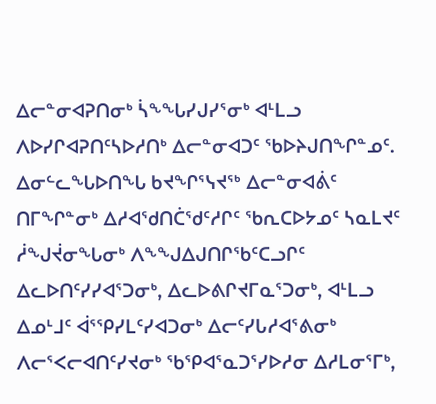ᐃᓕᓐᓂᐊᕈᑎᓂᒃ ᓵᖕᖓᓯᒍᓯᕐᓂᒃ ᐊᒻᒪᓗ ᐱᐅᓯᒋᐊᕈᑎᑦᓴᐅᓱᑎᒃ ᐃᓕᓐᓂᐊᑐᑦ ᖃᐅᔨᒍᑎᖏᓐᓄᑦ. ᐃᓂᓪᓚᖓᐅᑎᖓ ᑲᔪᖏᕐᓭᔪᖅ ᐃᓕᓐᓂᐊᕖᑦ ᑎᒥᖏᓐᓂᒃ ᐃᓱᐊᖁᑎᑖᖁᑦᓱᒋᑦ ᖃᕆᑕᐅᔭᓄᑦ ᓴᓇᒪᔪᑦ ᓲᖑᔫᓂᖓᓂᒃ ᐱᖕᖑᐃᒍᑎᒋᖃᑦᑕᓗᒋᑦ ᐃᓚᐅᑎᑦᓯᓯᐊᕐᑐᓂᒃ, ᐃᓚᐅᕕᒋᔪᒥᓇᕐᑐᓂᒃ, ᐊᒻᒪᓗ ᐃᓄᒻᒧᑦ ᐋᕐᕿᓯᒪᑦᓯᐊᑐᓂᒃ ᐃᓕᑦᓯᒐᓱᐊᕐᕕᓂᒃ ᐱᓕᕐᐸᓕᐊᑎᑦᓯᔪᓂᒃ ᖃᕿᐊᕐᓇᑐᕐᓯᐅᓱᓂ ᐃᓱᒪᓂᕐᒥᒃ,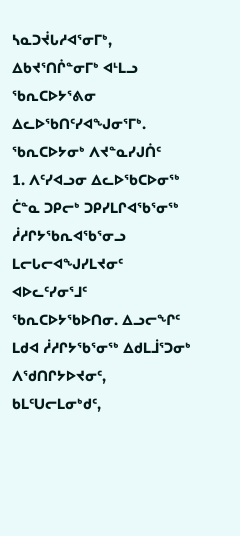ᓴᓇᑐᔫᒐᓱᐊᕐᓂᒥᒃ, ᐃᑲᔪᕐᑎᒌᓐᓂᒥᒃ ᐊᒻᒪᓗ ᖃᕆᑕᐅᔭᕐᕕᓂ ᐃᓚᐅᖃᑎᑦᓯᐊᖑᓂᕐᒥᒃ.
ᖃᕆᑕᐅᔭᓂᒃ ᐱᔪᓐᓇᓯᒍᑏᑦ
1. ᐱᑦᓯᐊᓗᓂ ᐃᓚᐅᖃᑕᐅᓂᖅ
ᑖᓐᓇ ᑐᑭᓕᒃ ᑐᑭᓯᒪᒋᐊᖃᕐᓂᖅ ᓲᓱᒋᔭᖃᕆᐊᖃᕐᓂᓗ ᒪᓕᒐᓕᐊᖑᓯᒪᔪᓂᑦ ᐊᐅᓚᑦᓯᓂᕐᒧᑦ ᖃᕆᑕᐅᔭᖃᐅᑎᓂ. ᐃᓗᓕᖏᑦ ᒪᑯᐊ ᓲᓱᒋᔭᖃᕐᓂᖅ ᐃᑯᒪᒨᕐᑐᓂᒃ ᐱᖁᑎᒋᔭᐅᔪᓂᑦ, ᑲᒪᑦᑌᓕᒪᓂᒃᑯᑦ,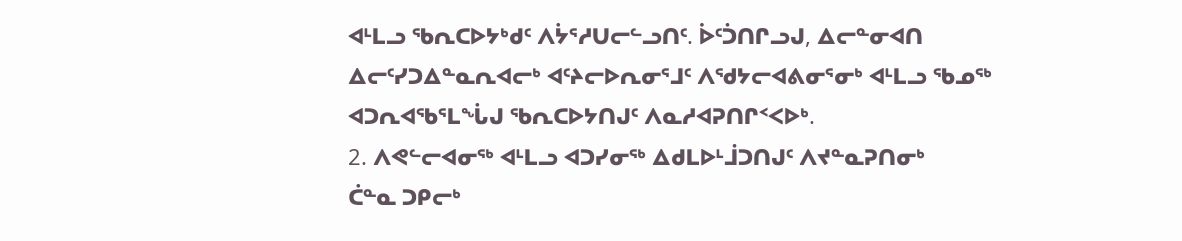ᐊᒻᒪᓗ ᖃᕆᑕᐅᔭᒃᑯᑦ ᐱᔮᕐᓱᑌᓕᓪᓗᑎᑦ. ᐆᑦᑑᑎᒋᓗᒍ, ᐃᓕᓐᓂᐊᑎ ᐃᓕᑦᓯᑐᐃᓐᓇᕆᐊᓕᒃ ᐊᑦᔨᓕᐅᕆᓂᕐᒧᑦ ᐱᖁᔭᓕᐊᕕᓂᕐᓂᒃ ᐊᒻᒪᓗ ᖃᓄᖅ ᐊᑐᕆᐊᖃᕐᒪᖔᒍ ᖃᕆᑕᐅᔭᑎᒍᑦ ᐱᓇᓱᐊᕈᑎᒋᑉᐸᐅᒃ.
2. ᐱᕙᓪᓕᐊᓂᖅ ᐊᒻᒪᓗ ᐊᑐᓯᓂᖅ ᐃᑯᒪᐅᒻᒨᑐᑎᒍᑦ ᐱᔪᓐᓇᕈᑎᓂᒃ
ᑖᓐᓇ ᑐᑭᓕᒃ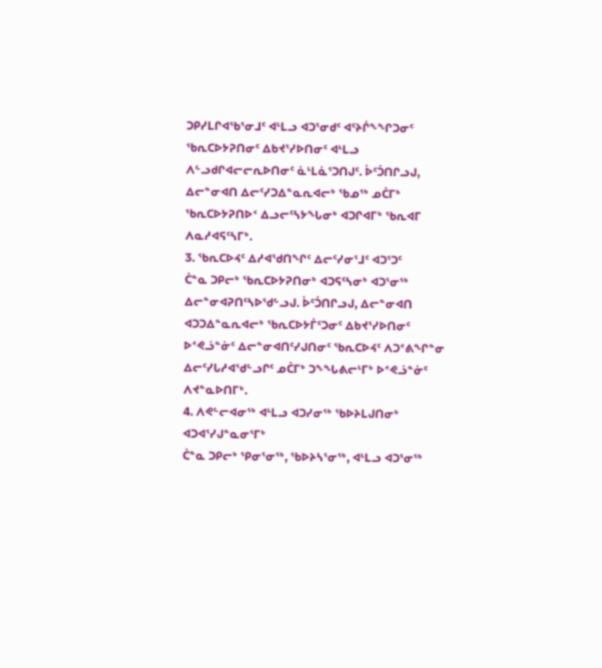ᑐᑭᓯᒪᒋᐊᖃᕐᓂᒧᑦ ᐊᒻᒪᓗ ᐊᑐᕐᓂᑯᑦ ᐊᑦᔨᒌᖕᖏᑐᓂᑦ ᖃᕆᑕᐅᔭᕈᑎᓂᑦ ᐃᑲᔪᕐᓯᐅᑎᓂᑦ ᐊᒻᒪᓗ ᐱᓪᓗᑯᒋᐊᓕᓕᕆᐅᑎᓂᑦ ᓈᒻᒪᓈᕐᑐᑎᒍᑦ. ᐆᑦᑑᑎᒋᓗᒍ, ᐃᓕᓐᓂᐊᑎ ᐃᓕᑦᓯᑐᐃᓐᓇᕆᐊᓕᒃ ᖃᓄᖅ ᓄᑖᒥᒃ ᖃᕆᑕᐅᔭᕈᑎᐅᑉ ᐃᓗᓕᑦᓴᔭᖓᓂᒃ ᐊᑐᒋᐊᒥᒃ ᖃᕆᐊᒥ ᐱᓇᓱᐊᕋᑦᓴᒥᒃ.
3. ᖃᕆᑕᐅᔦᑦ ᐃᓱᐊᖁᑎᖏᑦ ᐃᓕᑦᓯᓂᕐᒧᑦ ᐊᑐᕐᑐᑦ
ᑖᓐᓇ ᑐᑭᓕᒃ ᖃᕆᑕᐅᔭᕈᑎᓂᒃ ᐊᑐᕋᑦᓴᓂᒃ ᐊᑐᕐᓂᖅ ᐃᓕᓐᓂᐊᕈᑎᑦᓴᐅᖁᓪᓗᒍ. ᐆᑦᑑᑎᒋᓗᒍ, ᐃᓕᓐᓂᐊᑎ ᐊᑐᑐᐃᓐᓇᕆᐊᓕᒃ ᖃᕆᑕᐅᔭᒦᑦᑐᓂᑦ ᐃᑲᔪᕐᓯᐅᑎᓂᑦ ᐅᕝᕙᓘᓐᓃᑦ ᐃᓕᓐᓂᐊᑎᑦᓯᒍᑎᓂᑦ ᖃᕆᑕᐅᔦᑦ ᐱᑐᕝᕕᖏᓐᓂ ᐃᓕᑦᓯᒐᓱᐊᖁᓪᓗᒋᑦ ᓄᑖᒥᒃ ᑐᖕᖓᕕᓕᒻᒥᒃ ᐅᕝᕙᓘᓐᓃᑦ ᐱᔪᓐᓇᐅᑎᒥᒃ.
4. ᐱᕙᓪᓕᐊᓂᖅ ᐊᒻᒪᓗ ᐊᑐᓯᓂᖅ ᖃᐅᔨᒪᒍᑎᓂᒃ ᐊᑐᐊᕐᓯᒍᓐᓇᓂᕐᒥᒃ
ᑖᓐᓇ ᑐᑭᓕᒃ ᕿᓂᕐᓂᖅ, ᖃᐅᔨᓴᕐᓂᖅ, ᐊᒻᒪᓗ ᐊᑐᕐᓂᖅ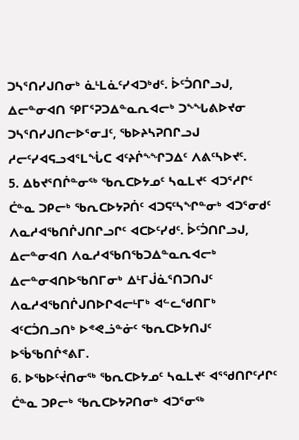ᑐᓴᕐᑎᓯᒍᑎᓂᒃ ᓈᒻᒪᓈᑦᓯᐊᑐᒃᑯᑦ. ᐆᑦᑑᑎᒋᓗᒍ, ᐃᓕᓐᓂᐊᑎ ᕿᒥᕐᕈᑐᐃᓐᓇᕆᐊᓕᒃ ᑐᖕᖓᕕᐅᔪᓂ ᑐᓴᕐᑎᓯᒍᑎᓕᐅᕐᓂᒧᑦ, ᖃᐅᔨᓴᕈᑎᒋᓗᒍ ᓱᓕᑦᓯᐊᕋᓗᐊᕐᒪᖔᑕ ᐊᑦᔨᒌᖕᖏᑐᐃᑦ ᐱᕕᑦᓴᐅᔪᑦ.
5. ᐃᑲᔪᕐᑎᒌᓐᓂᖅ ᖃᕆᑕᐅᔭᓄᑦ ᓴᓇᒪᔪᑦ ᐊᑐᕐᓱᒋᑦ
ᑖᓐᓇ ᑐᑭᓕᒃ ᖃᕆᑕᐅᔭᕈᑏᑦ ᐊᑐᕋᑦᓴᖏᓐᓂᒃ ᐊᑐᕐᓂᑯᑦ ᐱᓇᓱᐊᖃᑎᒌᒍᑎᒋᓗᒋᑦ ᐊᑕᐅᑦᓯᑯᑦ. ᐆᑦᑑᑎᒋᓗᒍ, ᐃᓕᓐᓂᐊᑎ ᐱᓇᓱᐊᖃᑎᖃᑐᐃᓐᓇᕆᐊᓕᒃ ᐃᓕᓐᓂᐊᑎᐅᖃᑎᒥᓂᒃ ᐃᒻᒥᒎᓈᕐᑎᑐᑎᒍᑦ ᐱᓇᓱᐊᖃᑎᒌᒍᑎᐅᒋᐊᓕᒻᒥᒃ ᐊᓪᓚᖁᑎᒥᒃ ᐊᑦᑕᑑᑎᓗᑎᒃ ᐅᕝᕙᓘᓐᓃᑦ ᖃᕆᑕᐅᔭᑎᒍᑦ ᐅᖄᖃᑎᒌᕝᕕᒥ.
6. ᐅᖃᐅᑦᔫᑎᓂᖅ ᖃᕆᑕᐅᔭᓄᑦ ᓴᓇᒪᔪᑦ ᐊᕐᖁᑎᒋᑦᓱᒋᑦ
ᑖᓐᓇ ᑐᑭᓕᒃ ᖃᕆᑕᐅᔭᕈᑎᓂᒃ ᐊᑐᕐᓂᖅ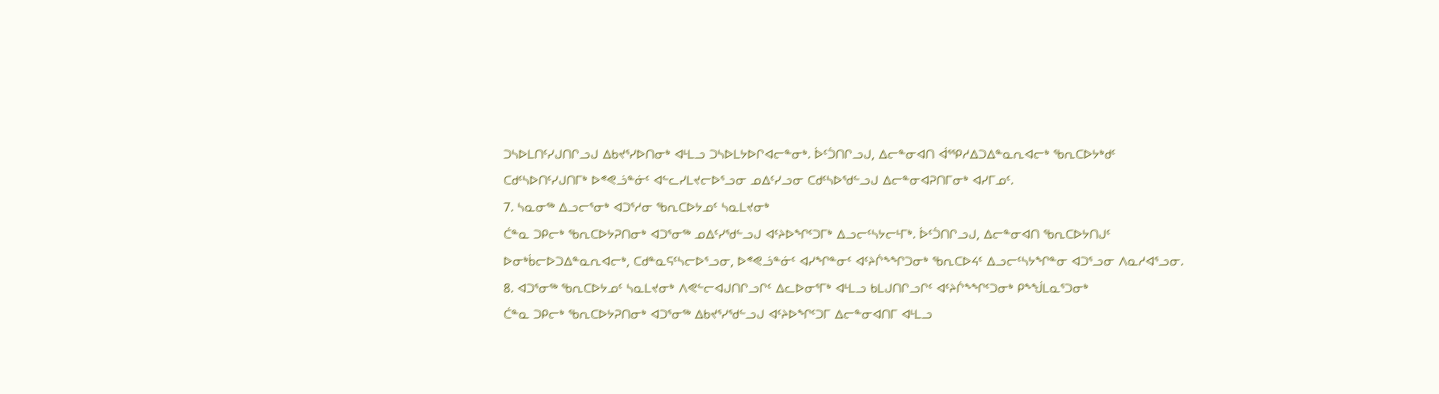ᑐᓴᐅᒪᑎᑦᓯᒍᑎᒋᓗᒍ ᐃᑲᔪᕐᓯᐅᑎᓂᒃ ᐊᒻᒪᓗ ᑐᓴᐅᒪᔭᐅᒋᐊᓕᓐᓂᒃ. ᐆᑦᑑᑎᒋᓗᒍ, ᐃᓕᓐᓂᐊᑎ ᐋᕐᕿᓱᐃᑐᐃᓐᓇᕆᐊᓕᒃ ᖃᕆᑕᐅᔭᒃᑯᑦ ᑕᑯᑦᓴᐅᑎᑦᓯᒍᑎᒥᒃ ᐅᕝᕙᓘᓐᓃᑦ ᐊᓪᓚᓯᒪᔪᓕᐅᕐᓗᓂ ᓄᐃᑦᓯᓗᓂ ᑕᑯᑦᓴᐅᖁᓪᓗᒍ ᐃᓕᓐᓂᐊᕈᑎᒥᓂᒃ ᐊᓯᒥᓄᑦ.
7. ᓴᓇᓂᖅ ᐃᓗᓕᕐᓂᒃ ᐊᑐᕐᓱᓂ ᖃᕆᑕᐅᔭᓄᑦ ᓴᓇᒪᔪᓂᒃ
ᑖᓐᓇ ᑐᑭᓕᒃ ᖃᕆᑕᐅᔭᕈᑎᓂᒃ ᐊᑐᕐᓂᖅ ᓄᐃᑦᓯᖁᓪᓗᒍ ᐊᑦᔨᐅᖏᑦᑐᒥᒃ ᐃᓗᓕᑦᓴᔭᓕᒻᒥᒃ. ᐆᑦᑑᑎᒋᓗᒍ, ᐃᓕᓐᓂᐊᑎ ᖃᕆᑕᐅᔭᑎᒍᑦ ᐅᓂᒃᑳᓕᐅᑐᐃᓐᓇᕆᐊᓕᒃ, ᑕᑯᓐᓇᕋᑦᓴᓕᐅᕐᓗᓂ, ᐅᕝᕙᓘᓐᓃᑦ ᐊᓯᖏᓐᓂᑦ ᐊᑦᔨᒌᖕᖏᑐᓂᒃ ᖃᕆᑕᐅᔦᑦ ᐃᓗᓕᑦᓴᔭᖏᓐᓂ ᐊᑐᕐᓗᓂ ᐱᓇᓱᐊᕐᓗᓂ.
8. ᐊᑐᕐᓂᖅ ᖃᕆᑕᐅᔭᓄᑦ ᓴᓇᒪᔪᓂᒃ ᐱᕙᓪᓕᐊᒍᑎᒋᓗᒋᑦ ᐃᓚᐅᓂᕐᒥᒃ ᐊᒻᒪᓗ ᑲᒪᒍᑎᒋᓗᒋᑦ ᐊᑦᔨᒌᖕᖏᑦᑐᓂᒃ ᑭᖕᖒᒪᓇᕐᑐᓂᒃ
ᑖᓐᓇ ᑐᑭᓕᒃ ᖃᕆᑕᐅᔭᕈᑎᓂᒃ ᐊᑐᕐᓂᖅ ᐃᑲᔪᕐᓯᖁᓪᓗᒍ ᐊᑦᔨᐅᖏᑦᑐᒥ ᐃᓕᓐᓂᐊᑎᒥ ᐊᒻᒪᓗ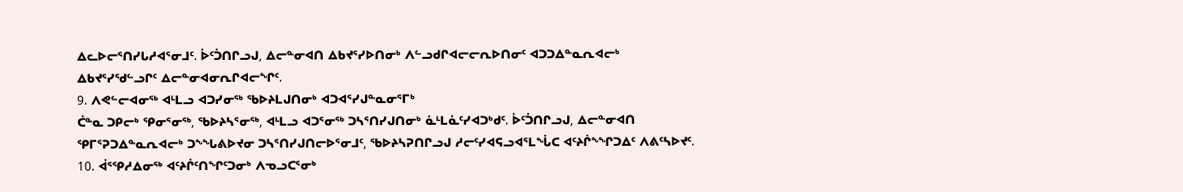ᐃᓚᐅᓕᕐᑎᓯᒐᓱᐊᕐᓂᒧᑦ. ᐆᑦᑑᑎᒋᓗᒍ, ᐃᓕᓐᓂᐊᑎ ᐃᑲᔪᕐᓯᐅᑎᓂᒃ ᐱᓪᓗᑯᒋᐊᓕᓕᕆᐅᑎᓂᑦ ᐊᑐᑐᐃᓐᓇᕆᐊᓕᒃ ᐃᑲᔪᕐᓯᖁᓪᓗᒋᑦ ᐃᓕᓐᓂᐊᓂᕆᒋᐊᓕᖏᑦ.
9. ᐱᕙᓪᓕᐊᓂᖅ ᐊᒻᒪᓗ ᐊᑐᓯᓂᖅ ᖃᐅᔨᒪᒍᑎᓂᒃ ᐊᑐᐊᕐᓯᒍᓐᓇᓂᕐᒥᒃ
ᑖᓐᓇ ᑐᑭᓕᒃ ᕿᓂᕐᓂᖅ, ᖃᐅᔨᓴᕐᓂᖅ, ᐊᒻᒪᓗ ᐊᑐᕐᓂᖅ ᑐᓴᕐᑎᓯᒍᑎᓂᒃ ᓈᒻᒪᓈᑦᓯᐊᑐᒃᑯᑦ. ᐆᑦᑑᑎᒋᓗᒍ, ᐃᓕᓐᓂᐊᑎ ᕿᒥᕐᕈᑐᐃᓐᓇᕆᐊᓕᒃ ᑐᖕᖓᕕᐅᔪᓂ ᑐᓴᕐᑎᓯᒍᑎᓕᐅᕐᓂᒧᑦ, ᖃᐅᔨᓴᕈᑎᒋᓗᒍ ᓱᓕᑦᓯᐊᕋᓗᐊᕐᒪᖔᑕ ᐊᑦᔨᒌᖕᖏᑐᐃᑦ ᐱᕕᑦᓴᐅᔪᑦ.
10. ᐋᕐᕿᓱᐃᓂᖅ ᐊᑦᔨᒌᑦᑎᖏᑦᑐᓂᒃ ᐱᓀᓗᑕᕐᓂᒃ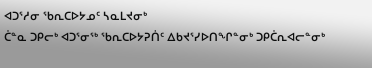ᐊᑐᕐᓱᓂ ᖃᕆᑕᐅᔭᓄᑦ ᓴᓇᒪᔪᓂᒃ
ᑖᓐᓇ ᑐᑭᓕᒃ ᐊᑐᕐᓂᖅ ᖃᕆᑕᐅᔭᕈᑏᑦ ᐃᑲᔪᕐᓯᐅᑎᖏᓐᓂᒃ ᑐᑭᑖᕆᐊᓕᓐᓂᒃ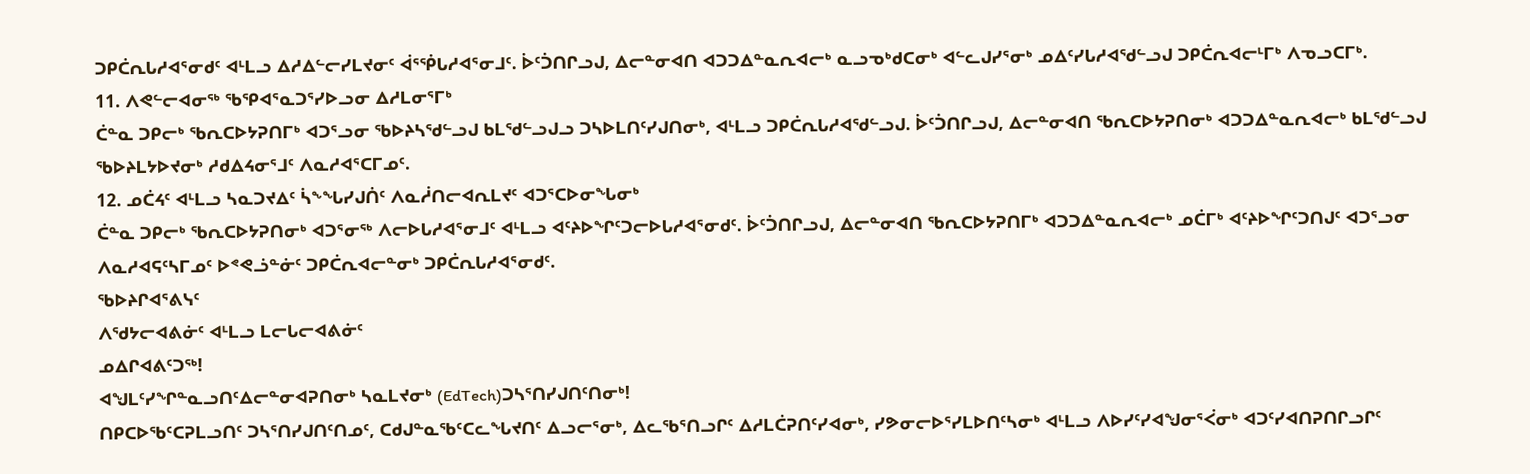ᑐᑭᑖᕆᒐᓱᐊᕐᓂᑯᑦ ᐊᒻᒪᓗ ᐃᓱᐃᓪᓕᓯᒪᔪᓂᑦ ᐋᕐᖀᒐᓱᐊᕐᓂᒧᑦ. ᐆᑦᑑᑎᒋᓗᒍ, ᐃᓕᓐᓂᐊᑎ ᐊᑐᑐᐃᓐᓇᕆᐊᓕᒃ ᓇᓗᓀᒃᑯᑕᓂᒃ ᐊᓪᓚᒍᓯᕐᓂᒃ ᓄᐃᑦᓯᒐᓱᐊᖁᓪᓗᒍ ᑐᑭᑖᕆᐊᓕᒻᒥᒃ ᐱᓀᓗᑕᒥᒃ.
11. ᐱᕙᓪᓕᐊᓂᖅ ᖃᕿᐊᕐᓇᑐᕐᓯᐅᓗᓂ ᐃᓱᒪᓂᕐᒥᒃ
ᑖᓐᓇ ᑐᑭᓕᒃ ᖃᕆᑕᐅᔭᕈᑎᒥᒃ ᐊᑐᕐᓗᓂ ᖃᐅᔨᓴᖁᓪᓗᒍ ᑲᒪᖁᓪᓗᒍᓗ ᑐᓴᐅᒪᑎᑦᓯᒍᑎᓂᒃ, ᐊᒻᒪᓗ ᑐᑭᑖᕆᒐᓱᐊᖁᓪᓗᒍ. ᐆᑦᑑᑎᒋᓗᒍ, ᐃᓕᓐᓂᐊᑎ ᖃᕆᑕᐅᔭᕈᑎᓂᒃ ᐊᑐᑐᐃᓐᓇᕆᐊᓕᒃ ᑲᒪᖁᓪᓗᒍ ᖃᐅᔨᒪᔭᐅᔪᓂᒃ ᓱᑯᐃᔦᓂᕐᒧᑦ ᐱᓇᓱᐊᕐᑕᒥᓄᑦ.
12. ᓄᑖᔦᑦ ᐊᒻᒪᓗ ᓴᓇᑐᔪᐃᑦ ᓵᖕᖓᓯᒍᑏᑦ ᐱᓇᓲᑎᓕᐊᕆᒪᔪᑦ ᐊᑐᕐᑕᐅᓂᖓᓂᒃ
ᑖᓐᓇ ᑐᑭᓕᒃ ᖃᕆᑕᐅᔭᕈᑎᓂᒃ ᐊᑐᕐᓂᖅ ᐱᓕᐅᒐᓱᐊᕐᓂᒧᑦ ᐊᒻᒪᓗ ᐊᑦᔨᐅᖏᑦᑐᓕᐅᒐᓱᐊᕐᓂᑯᑦ. ᐆᑦᑑᑎᒋᓗᒍ, ᐃᓕᓐᓂᐊᑎ ᖃᕆᑕᐅᔭᕈᑎᒥᒃ ᐊᑐᑐᐃᓐᓇᕆᐊᓕᒃ ᓄᑖᒥᒃ ᐊᑦᔨᐅᖏᑦᑐᑎᒍᑦ ᐊᑐᕐᓗᓂ ᐱᓇᓱᐊᕋᑦᓴᒥᓄᑦ ᐅᕝᕙᓘᓐᓃᑦ ᑐᑭᑖᕆᐊᓕᓐᓂᒃ ᑐᑭᑖᕆᒐᓱᐊᕐᓂᑯᑦ.
ᖃᐅᔨᒋᐊᕐᕕᓭᑦ
ᐱᖁᔭᓕᐊᕕᓃᑦ ᐊᒻᒪᓗ ᒪᓕᒐᓕᐊᕕᓃᑦ
ᓄᐃᒋᐊᕕᑦᑐᖅ!
ᐊᖑᒪᑦᓯᖏᓐᓇᓗᑎᑦᐃᓕᓐᓂᐊᕈᑎᓂᒃ ᓴᓇᒪᔪᓂᒃ (EdTech)ᑐᓴᕐᑎᓯᒍᑎᑦᑎᓂᒃ!
ᑎᑭᑕᐅᖃᑦᑕᕈᒪᓗᑎᑦ ᑐᓴᕐᑎᓯᒍᑎᑦᑎᓄᑦ, ᑕᑯᒍᓐᓇᖃᑦᑕᓚᖓᔪᑎᑦ ᐃᓗᓕᕐᓂᒃ, ᐃᓚᖃᕐᑎᓗᒋᑦ ᐃᓱᒪᑖᕈᑎᑦᓯᐊᓂᒃ, ᓯᕗᓂᓕᐅᕐᓯᒪᐅᑎᑦᓴᓂᒃ ᐊᒻᒪᓗ ᐱᐅᓯᑦᓯᐊᖑᓂᕐᐹᓂᒃ ᐊᑐᑦᓯᐊᑎᕈᑎᒋᓗᒋᑦ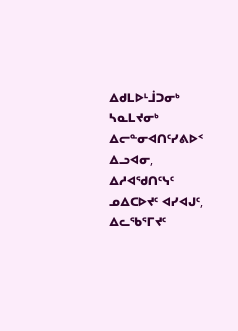ᐃᑯᒪᐅᒻᒨᑐᓂᒃ ᓴᓇᒪᔪᓂᒃ ᐃᓕᓐᓂᐊᑎᑦᓯᕕᐅᑉ ᐃᓗᐊᓂ, ᐃᓱᐊᖁᑎᑦᓭᑦ ᓄᐃᑕᐅᔪᑦ ᐊᓯᐊᒍᑦ, ᐃᓚᖃᕐᒥᔪᑦ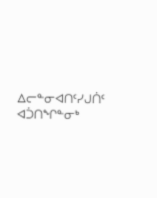ᐃᓕᓐᓂᐊᑎᑦᓯᒍᑏᑦ ᐊᑑᑎᖏᓐᓂᒃ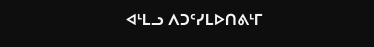ᐊᒻᒪᓗ ᐱᑐᑦᓯᒪᐅᑎᕕᒻᒥ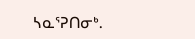ᓴᓇᕐᕈᑎᓂᒃ.